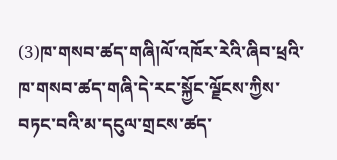(3)ཁ་གསབ་ཚད་གཞི།ལོ་འཁོར་རེའི་ཞིབ་ཕྲའི་ཁ་གསབ་ཚད་གཞི་དེ་རང་སྐྱོང་ལྗོངས་ཀྱིས་བཏང་བའི་མ་དངུལ་གྲངས་ཚད་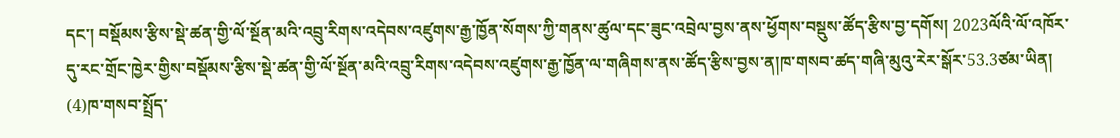དང་། བསྡོམས་རྩིས་སྡེ་ཚན་གྱི་ལོ་སྔོན་མའི་འབྲུ་རིགས་འདེབས་འཛུགས་རྒྱ་ཁྱོན་སོགས་ཀྱི་གནས་ཚུལ་དང་ཟུང་འབྲེལ་བྱས་ནས་ཕྱོགས་བསྡུས་ཚོད་རྩིས་བྱ་དགོས། 2023ལོའི་ལོ་འཁོར་དུ་རང་གྲོང་ཁྱེར་གྱིས་བསྡོམས་རྩིས་སྡེ་ཚན་གྱི་ལོ་སྔོན་མའི་འབྲུ་རིགས་འདེབས་འཛུགས་རྒྱ་ཁྱོན་ལ་གཞིགས་ནས་ཚོད་རྩིས་བྱས་ན།ཁ་གསབ་ཚད་གཞི་མུའུ་རེར་སྒོར་53.3ཙམ་ཡིན།
(4)ཁ་གསབ་སྤྲོད་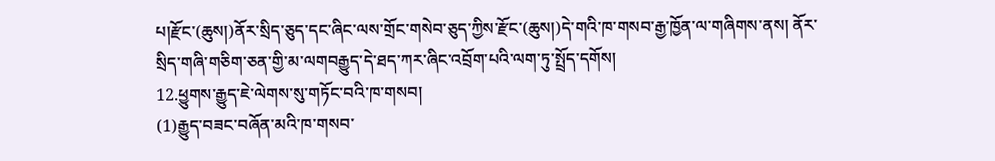པ།རྫོང་(ཆུས།)ནོར་སྲིད་ཅུད་དང་ཞིང་ལས་གྲོང་གསེབ་ཅུད་ཀྱིས་རྫོང་(ཆུས།)དེ་གའི་ཁ་གསབ་རྒྱ་ཁྱོན་ལ་གཞིགས་ནས། ནོར་སྲིད་གཞི་གཅིག་ཅན་གྱི་མ་ལགབརྒྱུད་དེ་ཐད་ཀར་ཞིང་འབྲོག་པའི་ལག་ཏུ་སྤྲོད་དགོས།
12.ཕྱུགས་རྒྱུད་ཇེ་ལེགས་སུ་གཏོང་བའི་ཁ་གསབ།
(1)རྒྱུད་བཟང་བཞོན་མའི་ཁ་གསབ་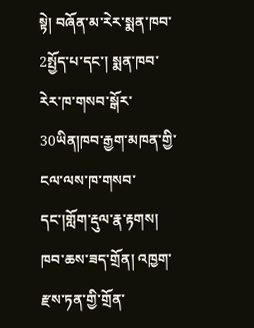སྟེ། བཞོན་མ་རེར་སྨན་ཁབ་2སྤྱོད་པ་དང་། སྨན་ཁབ་རེར་ཁ་གསབ་སྒོར་30ཡིན།ཁབ་རྒྱག་མཁན་གྱི་ངལ་ལས་ཁ་གསབ་དང་།གློག་རྡུལ་རྣ་རྟགས། ཁབ་ཆས་ཟད་གྲོན། འཁྱག་རྫས་ཏན་གྱི་གྲོན་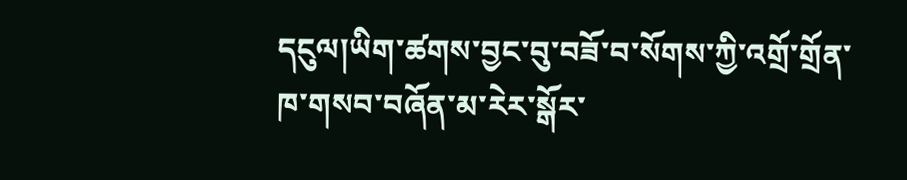དངུལ།ཡིག་ཚགས་བྱང་བུ་བཟོ་བ་སོགས་ཀྱི་འགྲོ་གྲོན་ཁ་གསབ་བཞོན་མ་རེར་སྒོར་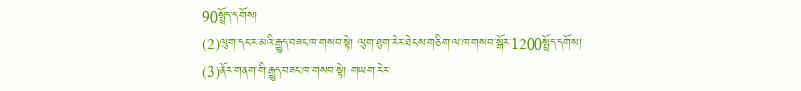90སྤྲོད་དགོས།
(2)ལུག་དང་ར་མའི་རྒྱུད་བཟང་ཁ་གསབ་སྟེ། ལུག་ཐུག་རེར་ཐེངས་གཅིག་ལ་ཁ་གསབ་སྒོར་1200སྤྲོད་དགོས།
(3)ནོར་གནག་གི་རྒྱུད་བཟང་ཁ་གསབ་སྟེ། གཡག་རེར་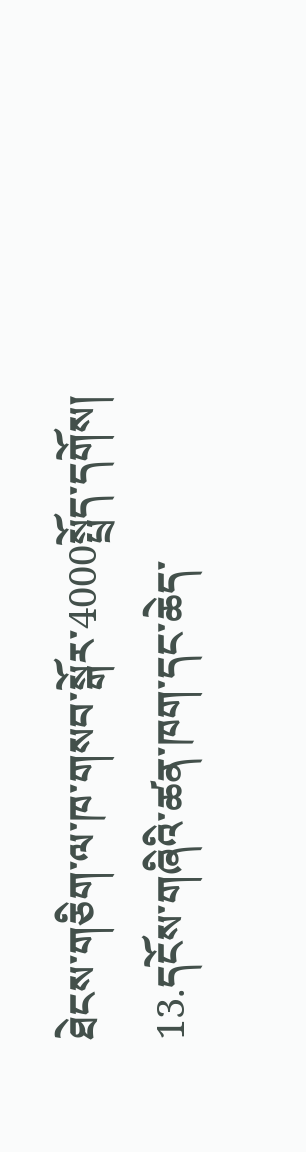ཐེངས་གཅིག་ལ་ཁ་གསབ་སྒོར་4000སྤྲོད་དགོས།
13.དངོས་གཞིའི་ཚན་ཁག་དང་ཆེད་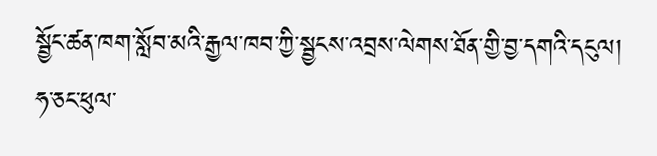སྦྱོང་ཚན་ཁག་སློབ་མའི་རྒྱལ་ཁབ་ཀྱི་སྦྱངས་འབྲས་ལེགས་ཐོན་གྱི་བྱ་དགའི་དངུལ།
ཧ་ཅང་ཕུལ་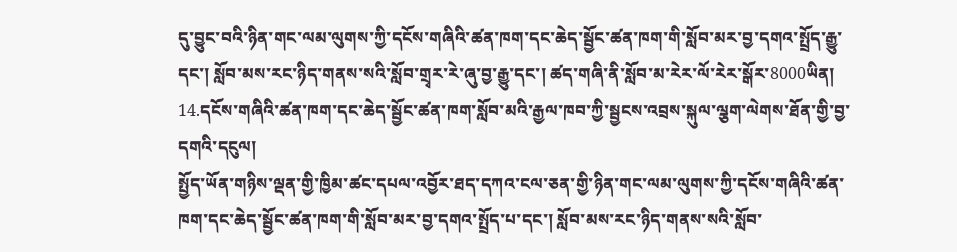དུ་བྱུང་བའི་ཉིན་གང་ལམ་ལུགས་ཀྱི་དངོས་གཞིའི་ཚན་ཁག་དང་ཆེད་སྦྱོང་ཚན་ཁག་གི་སློབ་མར་བྱ་དགའ་སྤྲོད་རྒྱུ་དང་། སློབ་མས་རང་ཉིད་གནས་སའི་སློབ་གྲྭར་རེ་ཞུ་བྱ་རྒྱུ་དང་། ཚད་གཞི་ནི་སློབ་མ་རེར་ལོ་རེར་སྒོར་8000ཡིན།
14.དངོས་གཞིའི་ཚན་ཁག་དང་ཆེད་སྦྱོང་ཚན་ཁག་སློབ་མའི་རྒྱལ་ཁབ་ཀྱི་སྦྱངས་འབྲས་སྐུལ་ལྕག་ལེགས་ཐོན་གྱི་བྱ་དགའི་དངུལ།
སྤྱོད་ཡོན་གཉིས་ལྡན་གྱི་ཁྱིམ་ཚང་དཔལ་འབྱོར་ཐད་དཀའ་ངལ་ཅན་གྱི་ཉིན་གང་ལམ་ལུགས་ཀྱི་དངོས་གཞིའི་ཚན་ཁག་དང་ཆེད་སྦྱོང་ཚན་ཁག་གི་སློབ་མར་བྱ་དགའ་སྤྲོད་པ་དང་། སློབ་མས་རང་ཉིད་གནས་སའི་སློབ་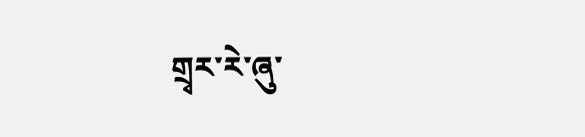གྲྭར་རེ་ཞུ་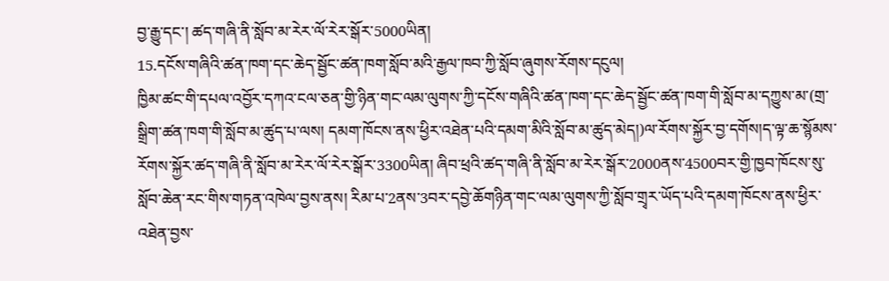བྱ་རྒྱུ་དང་། ཚད་གཞི་ནི་སློབ་མ་རེར་ལོ་རེར་སྒོར་5000ཡིན།
15.དངོས་གཞིའི་ཚན་ཁག་དང་ཆེད་སྦྱོང་ཚན་ཁག་སློབ་མའི་རྒྱལ་ཁབ་ཀྱི་སློབ་ཞུགས་རོགས་དངུལ།
ཁྱིམ་ཚང་གི་དཔལ་འབྱོར་དཀའ་ངལ་ཅན་གྱི་ཉིན་གང་ལམ་ལུགས་ཀྱི་དངོས་གཞིའི་ཚན་ཁག་དང་ཆེད་སྦྱོང་ཚན་ཁག་གི་སློབ་མ་དཀྱུས་མ་(གྲ་སྒྲིག་ཚན་ཁག་གི་སློབ་མ་ཚུད་པ་ལས། དམག་ཁོངས་ནས་ཕྱིར་འཐེན་པའི་དམག་མིའི་སློབ་མ་ཚུད་མེད།)ལ་རོགས་སྐྱོར་བྱ་དགོས།ད་ལྟ་ཆ་སྙོམས་རོགས་སྐྱོར་ཚད་གཞི་ནི་སློབ་མ་རེར་ལོ་རེར་སྒོར་3300ཡིན། ཞིབ་ཕྲའི་ཚད་གཞི་ནི་སློབ་མ་རེར་སྒོར་2000ནས་4500བར་གྱི་ཁྱབ་ཁོངས་སུ་སློབ་ཆེན་རང་གིས་གཏན་འཁེལ་བྱས་ནས། རིམ་པ་2ནས་3བར་དབྱེ་ཆོགཉིན་གང་ལམ་ལུགས་ཀྱི་སློབ་གྲྭར་ཡོད་པའི་དམག་ཁོངས་ནས་ཕྱིར་འཐེན་བྱས་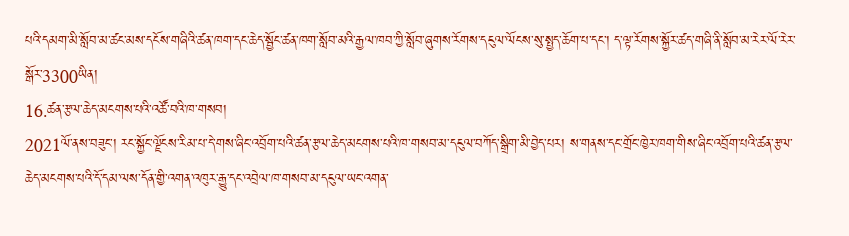པའི་དམག་མི་སློབ་མ་ཚང་མས་དངོས་གཞིའི་ཚན་ཁག་དང་ཆེད་སྦྱོང་ཚན་ཁག་སློབ་མའི་རྒྱལ་ཁབ་ཀྱི་སློབ་ཞུགས་རོགས་དངུལ་ལོངས་སུ་སྤྱད་ཆོག་པ་དང་། ད་ལྟ་རོགས་སྐྱོར་ཚད་གཞི་ནི་སློབ་མ་རེར་ལོ་རེར་སྒོར་3300ཡིན།
16.ཚན་རྩལ་ཆེད་མངགས་པའི་འཚོ་བའི་ཁ་གསབ།
2021ལོ་ནས་བཟུང་། རང་སྐྱོང་ལྗོངས་རིམ་པ་དེ་གས་ཞིང་འབྲོག་པའི་ཚན་རྩལ་ཆེད་མངགས་པའི་ཁ་གསབ་མ་དངུལ་བཀོད་སྒྲིག་མི་བྱེད་པར། ས་གནས་དང་གྲོང་ཁྱེར་ཁག་གིས་ཞིང་འབྲོག་པའི་ཚན་རྩལ་ཆེད་མངགས་པའི་དོ་དམ་ལས་དོན་གྱི་འགན་འཁུར་རྒྱུ་དང་འབྲེལ་ཁ་གསབ་མ་དངུལ་ཡང་འགན་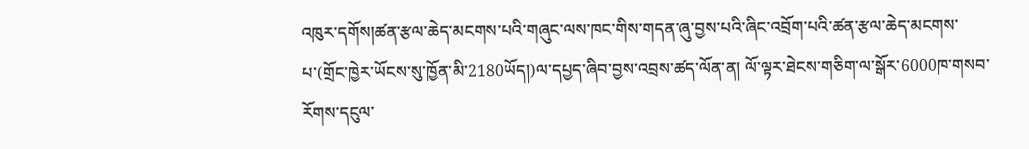འཁུར་དགོས།ཚན་རྩལ་ཆེད་མངགས་པའི་གཞུང་ལས་ཁང་གིས་གདན་ཞུ་བྱས་པའི་ཞིང་འབྲོག་པའི་ཚན་རྩལ་ཆེད་མངགས་པ་(གྲོང་ཁྱེར་ཡོངས་སུ་ཁྱོན་མི་2180ཡོད།)ལ་དཔྱད་ཞིབ་བྱས་འབྲས་ཚད་ལོན་ན། ལོ་ལྟར་ཐེངས་གཅིག་ལ་སྒོར་6000ཁ་གསབ་རོགས་དངུལ་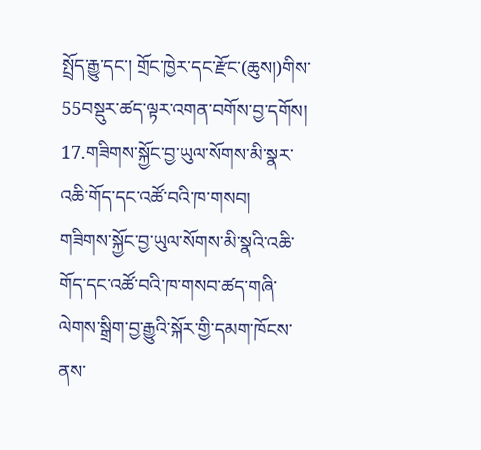སྤྲོད་རྒྱུ་དང་། གྲོང་ཁྱེར་དང་རྫོང་(ཆུས།)གིས་55བསྡུར་ཚད་ལྟར་འགན་བགོས་བྱ་དགོས།
17.གཟིགས་སྐྱོང་བྱ་ཡུལ་སོགས་མི་སྣར་འཆི་གོད་དང་འཚོ་བའི་ཁ་གསབ།
གཟིགས་སྐྱོང་བྱ་ཡུལ་སོགས་མི་སྣའི་འཆི་གོད་དང་འཚོ་བའི་ཁ་གསབ་ཚད་གཞི་ལེགས་སྒྲིག་བྱ་རྒྱུའི་སྐོར་གྱི་དམག་ཁོངས་ནས་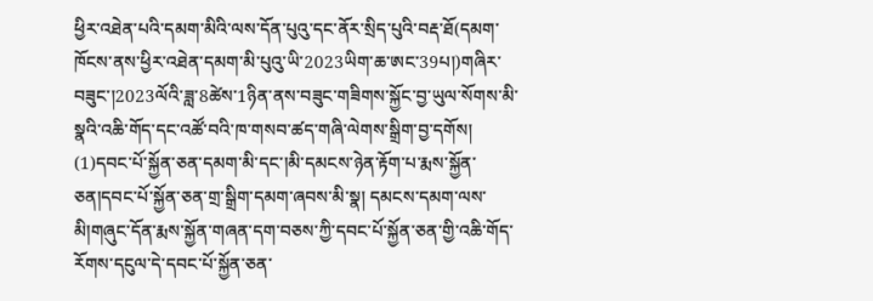ཕྱིར་འཐེན་པའི་དམག་མིའི་ལས་དོན་པུའུ་དང་ནོར་སྲིད་པུའི་བརྡ་ཐོ(དམག་ཁོངས་ནས་ཕྱིར་འཐེན་དམག་མི་པུའུ་ཡི་2023ཡིག་ཆ་ཨང་39པ།)གཞིར་བཟུང་།2023ལོའི་ཟླ་8ཚེས་1ཉིན་ནས་བཟུང་གཟིགས་སྐྱོང་བྱ་ཡུལ་སོགས་མི་སྣའི་འཆི་གོད་དང་འཚོ་བའི་ཁ་གསབ་ཚད་གཞི་ལེགས་སྒྲིག་བྱ་དགོས།
(1)དབང་པོ་སྐྱོན་ཅན་དམག་མི་དང་།མི་དམངས་ཉེན་རྟོག་པ་རྨས་སྐྱོན་ཅན།དབང་པོ་སྐྱོན་ཅན་གྲ་སྒྲིག་དམག་ཞབས་མི་སྣ། དམངས་དམག་ལས་མི།གཞུང་དོན་རྨས་སྐྱོན་གཞན་དག་བཅས་ཀྱི་དབང་པོ་སྐྱོན་ཅན་གྱི་འཆི་གོད་རོགས་དངུལ་དེ་དབང་པོ་སྐྱོན་ཅན་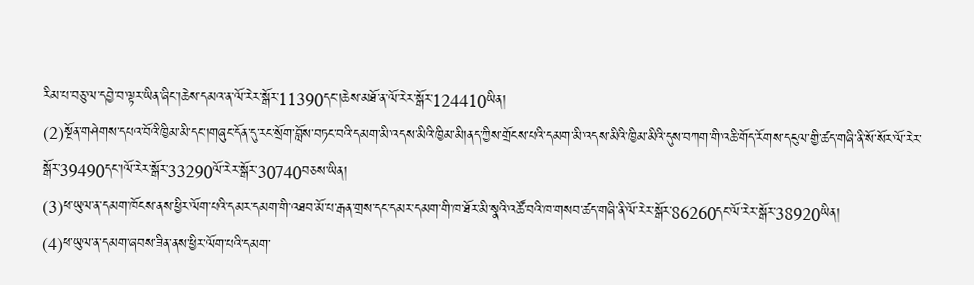རིམ་པ་བཅུ་ལ་དབྱེ་བ་ལྟར་ཡིན་ཞིང་།ཆེས་དམའ་ན་ལོ་རེར་སྒོར་11390དང་།ཆེས་མཐོ་ན་ལོ་རེར་སྒོར་124410ཡིན།
(2)སྔོན་གཤེགས་དཔའ་བོའི་ཁྱིམ་མི་དང་།གཞུང་དོན་དུ་རང་སྲོག་བློས་བཏང་བའི་དམག་མི་འདས་མིའི་ཁྱིམ་མི།ནད་ཀྱིས་གྲོངས་པའི་དམག་མི་འདས་མིའི་ཁྱིམ་མིའི་དུས་བཀག་གི་འཆི་གོད་རོགས་དངུལ་གྱི་ཚད་གཞི་ནི་སོ་སོར་ལོ་རེར་སྒོར་39490དང་།ལོ་རེར་སྒོར་33290ལོ་རེར་སྒོར་30740བཅས་ཡིན།
(3)ཕ་ཡུལ་ན་དམག་ཁོངས་ནས་ཕྱིར་ལོག་པའི་དམར་དམག་གི་འཐབ་མོ་པ་རྒན་གྲས་དང་དམར་དམག་གི་ཁ་ཐོར་མི་སྣའི་འཚོ་བའི་ཁ་གསབ་ཚད་གཞི་ནི་ལོ་རེར་སྒོར་86260དང་ལོ་རེར་སྒོར་38920ཡིན།
(4)ཕ་ཡུལ་ན་དམག་ཞབས་ཟིན་ནས་ཕྱིར་ལོག་པའི་དམག་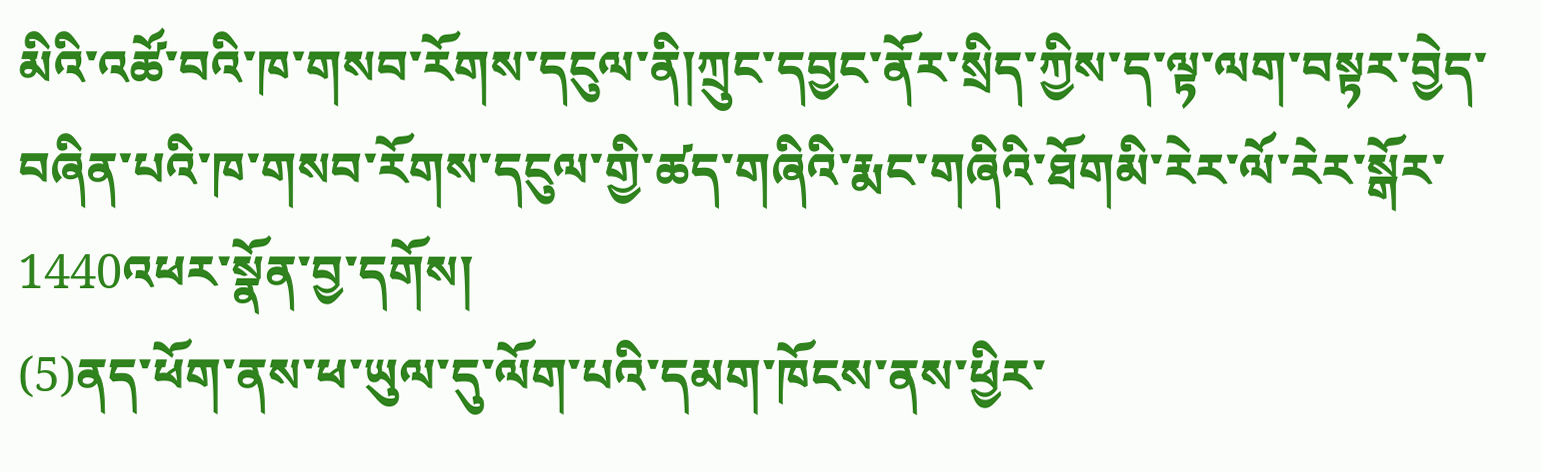མིའི་འཚོ་བའི་ཁ་གསབ་རོགས་དངུལ་ནི།ཀྲུང་དབྱང་ནོར་སྲིད་ཀྱིས་ད་ལྟ་ལག་བསྟར་བྱེད་བཞིན་པའི་ཁ་གསབ་རོགས་དངུལ་གྱི་ཚད་གཞིའི་རྨང་གཞིའི་ཐོགམི་རེར་ལོ་རེར་སྒོར་1440འཕར་སྣོན་བྱ་དགོས།
(5)ནད་ཕོག་ནས་ཕ་ཡུལ་དུ་ལོག་པའི་དམག་ཁོངས་ནས་ཕྱིར་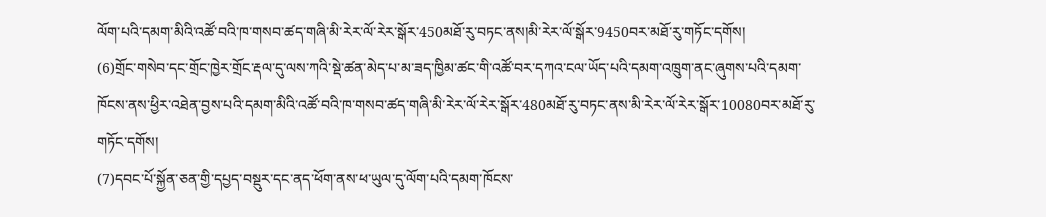ལོག་པའི་དམག་མིའི་འཚོ་བའི་ཁ་གསབ་ཚད་གཞི་མི་རེར་ལོ་རེར་སྒོར་450མཐོ་རུ་བཏང་ནས།མི་རེར་ལོ་སྒོར་9450བར་མཐོ་རུ་གཏོང་དགོས།
(6)གྲོང་གསེབ་དང་གྲོང་ཁྱེར་གྲོང་རྡལ་དུ་ལས་ཀའི་སྡེ་ཚན་མེད་པ་མ་ཟད་ཁྱིམ་ཚང་གི་འཚོ་བར་དཀའ་ངལ་ཡོད་པའི་དམག་འཁྲུག་ནང་ཞུགས་པའི་དམག་ཁོངས་ནས་ཕྱིར་འཐེན་བྱས་པའི་དམག་མིའི་འཚོ་བའི་ཁ་གསབ་ཚད་གཞི་མི་རེར་ལོ་རེར་སྒོར་480མཐོ་རུ་བཏང་ནས་མི་རེར་ལོ་རེར་སྒོར་10080བར་མཐོ་རུ་གཏོང་དགོས།
(7)དབང་པོ་སྐྱོན་ཅན་གྱི་དཔྱད་བསྡུར་དང་ནད་ཕོག་ནས་ཕ་ཡུལ་དུ་ལོག་པའི་དམག་ཁོངས་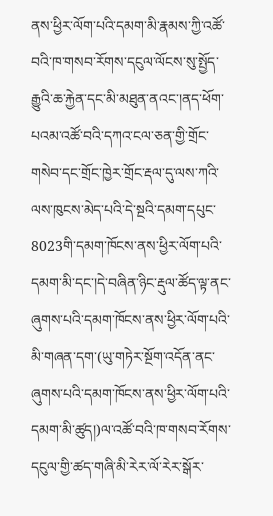ནས་ཕྱིར་ལོག་པའི་དམག་མི་རྣམས་ཀྱི་འཚོ་བའི་ཁ་གསབ་རོགས་དངུལ་ལོངས་སུ་སྤྱོད་རྒྱུའི་ཆ་རྐྱེན་དང་མི་མཐུན་ནའང་།ནད་ཕོག་པའམ་འཚོ་བའི་དཀའ་ངལ་ཅན་གྱི་གྲོང་གསེབ་དང་གྲོང་ཁྱེར་གྲོང་རྡལ་དུ་ལས་ཀའི་ལས་ཁུངས་མེད་པའི་དེ་སྔའི་དམག་དཔུང་8023གི་དམག་ཁོངས་ནས་ཕྱིར་ལོག་པའི་དམག་མི་དང་།དེ་བཞིན་ཉིང་རྡུལ་ཚོད་ལྟ་ནང་ཞུགས་པའི་དམག་ཁོངས་ནས་ཕྱིར་ལོག་པའི་མི་གཞན་དག་(ཡུ་གཏེར་སྔོག་འདོན་ནང་ཞུགས་པའི་དམག་ཁོངས་ནས་ཕྱིར་ལོག་པའི་དམག་མི་ཚུད།)ལ་འཚོ་བའི་ཁ་གསབ་རོགས་དངུལ་གྱི་ཚད་གཞི་མི་རེར་ལོ་རེར་སྒོར་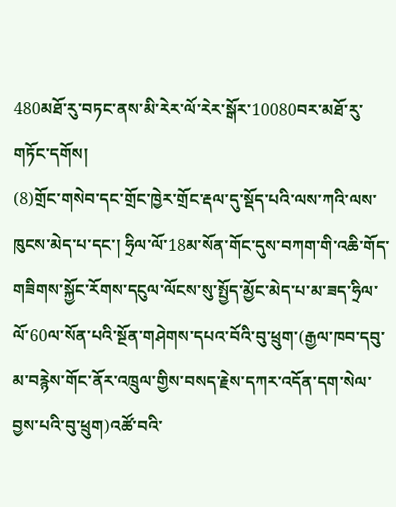480མཐོ་རུ་བཏང་ནས་མི་རེར་ལོ་རེར་སྒོར་10080བར་མཐོ་རུ་གཏོང་དགོས།
(8)གྲོང་གསེབ་དང་གྲོང་ཁྱེར་གྲོང་རྡལ་དུ་སྡོད་པའི་ལས་ཀའི་ལས་ཁུངས་མེད་པ་དང་། ཧྲིལ་ལོ་18མ་སོན་གོང་དུས་བཀག་གི་འཆི་གོད་གཟིགས་སྐྱོང་རོགས་དངུལ་ལོངས་སུ་སྤྱོད་མྱོང་མེད་པ་མ་ཟད་ཧྲིལ་ལོ་60ལ་སོན་པའི་སྔོན་གཤེགས་དཔའ་བོའི་བུ་ཕྲུག་(རྒྱལ་ཁབ་དབུ་མ་བརྙེས་གོང་ནོར་འཁྲུལ་གྱིས་བསད་རྗེས་དཀར་འདོན་དག་སེལ་བྱས་པའི་བུ་ཕྲུག)འཚོ་བའི་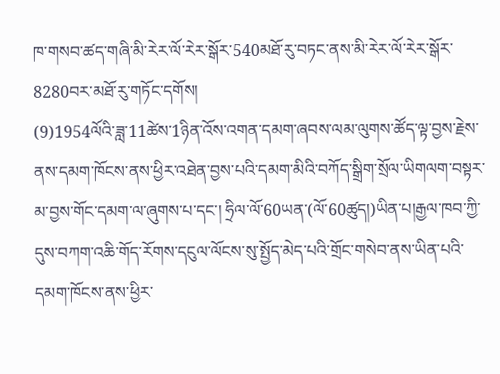ཁ་གསབ་ཚད་གཞི་མི་རེར་ལོ་རེར་སྒོར་540མཐོ་རུ་བཏང་ནས་མི་རེར་ལོ་རེར་སྒོར་8280བར་མཐོ་རུ་གཏོང་དགོས།
(9)1954ལོའི་ཟླ་11ཚེས་1ཉིན་འོས་འགན་དམག་ཞབས་ལམ་ལུགས་ཚོད་ལྟ་བྱས་རྗེས་ནས་དམག་ཁོངས་ནས་ཕྱིར་འཐེན་བྱས་པའི་དམག་མིའི་བཀོད་སྒྲིག་སྲོལ་ཡིགལག་བསྟར་མ་བྱས་གོང་དམག་ལ་ཞུགས་པ་དང་། ཧྲིལ་ལོ་60ཡན་(ལོ་60ཚུད།)ཡིན་པ།རྒྱལ་ཁབ་ཀྱི་དུས་བཀག་འཆི་གོད་རོགས་དངུལ་ལོངས་སུ་སྤྱོད་མེད་པའི་གྲོང་གསེབ་ནས་ཡིན་པའི་དམག་ཁོངས་ནས་ཕྱིར་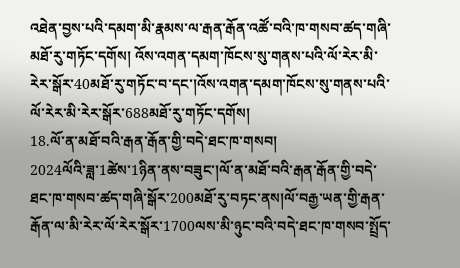འཐེན་བྱས་པའི་དམག་མི་རྣམས་ལ་རྒན་རྒོན་འཚོ་བའི་ཁ་གསབ་ཚད་གཞི་མཐོ་རུ་གཏོང་དགོས། འོས་འགན་དམག་ཁོངས་སུ་གནས་པའི་ལོ་རེར་མི་རེར་སྒོར་40མཐོ་རུ་གཏོང་བ་དང་།འོས་འགན་དམག་ཁོངས་སུ་གནས་པའི་ལོ་རེར་མི་རེར་སྒོར་688མཐོ་རུ་གཏོང་དགོས།
18.ལོ་ན་མཐོ་བའི་རྒན་རྒོན་གྱི་བདེ་ཐང་ཁ་གསབ།
2024ལོའི་ཟླ་1ཚེས་1ཉིན་ནས་བཟུང་།ལོ་ན་མཐོ་བའི་རྒན་རྒོན་གྱི་བདེ་ཐང་ཁ་གསབ་ཚད་གཞི་སྒོར་200མཐོ་རུ་བཏང་ནས།ལོ་བརྒྱ་ཡན་གྱི་རྒན་རྒོན་ལ་མི་རེར་ལོ་རེར་སྒོར་1700ལས་མི་ཉུང་བའི་བདེ་ཐང་ཁ་གསབ་སྤྲོད་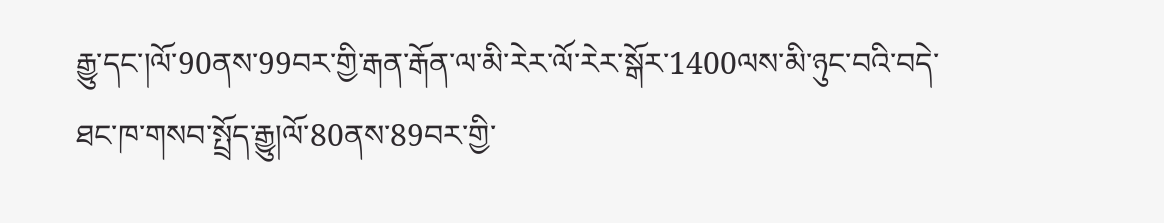རྒྱུ་དང་།ལོ་90ནས་99བར་གྱི་རྒན་རྒོན་ལ་མི་རེར་ལོ་རེར་སྒོར་1400ལས་མི་ཉུང་བའི་བདེ་ཐང་ཁ་གསབ་སྤྲོད་རྒྱུ།ལོ་80ནས་89བར་གྱི་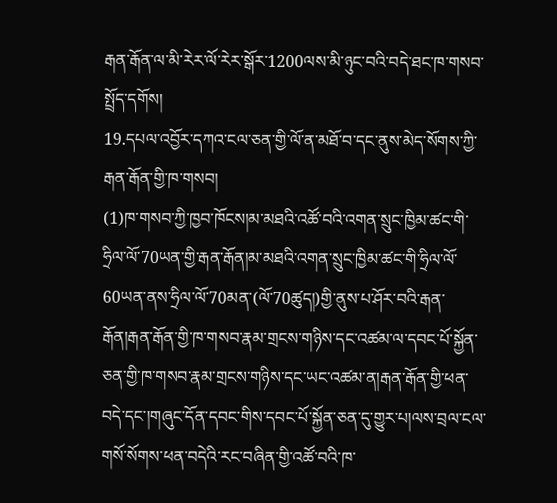རྒན་རྒོན་ལ་མི་རེར་ལོ་རེར་སྒོར་1200ལས་མི་ཉུང་བའི་བདེ་ཐང་ཁ་གསབ་སྤྲོད་དགོས།
19.དཔལ་འབྱོར་དཀའ་ངལ་ཅན་གྱི་ལོ་ན་མཐོ་བ་དང་ནུས་མེད་སོགས་ཀྱི་རྒན་རྒོན་གྱི་ཁ་གསབ།
(1)ཁ་གསབ་ཀྱི་ཁྱབ་ཁོངས།མ་མཐའི་འཚོ་བའི་འགན་སྲུང་ཁྱིམ་ཚང་གི་ཧྲིལ་ལོ་70ཡན་གྱི་རྒན་རྒོན།མ་མཐའི་འགན་སྲུང་ཁྱིམ་ཚང་གི་ཧྲིལ་ལོ་60ཡན་ནས་ཧྲིལ་ལོ་70མན་(ལོ་70ཚུད།)གྱི་ནུས་པ་ཤོར་བའི་རྒན་རྒོན།རྒན་རྒོན་གྱི་ཁ་གསབ་རྣམ་གྲངས་གཉིས་དང་འཚམ་ལ་དབང་པོ་སྐྱོན་ཅན་གྱི་ཁ་གསབ་རྣམ་གྲངས་གཉིས་དང་ཡང་འཚམ་ན།རྒན་རྒོན་གྱི་ཕན་བདེ་དང་།གཞུང་དོན་དབང་གིས་དབང་པོ་སྐྱོན་ཅན་དུ་གྱུར་པ།ལས་བྲལ་ངལ་གསོ་སོགས་ཕན་བདེའི་རང་བཞིན་གྱི་འཚོ་བའི་ཁ་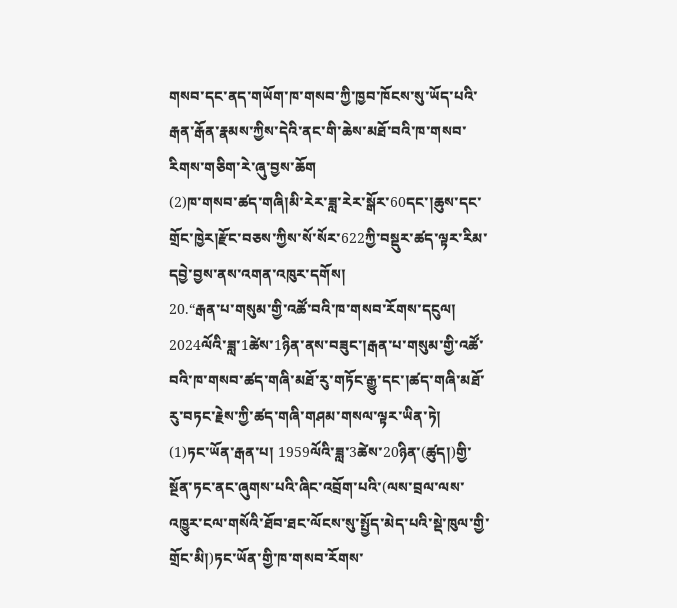གསབ་དང་ནད་གཡོག་ཁ་གསབ་ཀྱི་ཁྱབ་ཁོངས་སུ་ཡོད་པའི་རྒན་རྒོན་རྣམས་ཀྱིས་དེའི་ནང་གི་ཆེས་མཐོ་བའི་ཁ་གསབ་རིགས་གཅིག་རེ་ཞུ་བྱས་ཆོག
(2)ཁ་གསབ་ཚད་གཞི།མི་རེར་ཟླ་རེར་སྒོར་60དང་།ཆུས་དང་གྲོང་ཁྱེར།རྫོང་བཅས་ཀྱིས་སོ་སོར་622ཀྱི་བསྡུར་ཚད་ལྟར་རིམ་དབྱེ་བྱས་ནས་འགན་འཁུར་དགོས།
20.“རྒན་པ་གསུམ་གྱི་འཚོ་བའི་ཁ་གསབ་རོགས་དངུལ།
2024ལོའི་ཟླ་1ཚེས་1ཉིན་ནས་བཟུང་།རྒན་པ་གསུམ་གྱི་འཚོ་བའི་ཁ་གསབ་ཚད་གཞི་མཐོ་རུ་གཏོང་རྒྱུ་དང་།ཚད་གཞི་མཐོ་རུ་བཏང་རྗེས་ཀྱི་ཚད་གཞི་གཤམ་གསལ་ལྟར་ཡིན་ཏེ།
(1)ཏང་ཡོན་རྒན་པ། 1959ལོའི་ཟླ་3ཚེས་20ཉིན་(ཚུད།)གྱི་སྔོན་ཏང་ནང་ཞུགས་པའི་ཞིང་འབྲོག་པའི་(ལས་བྲལ་ལས་འཁྱུར་ངལ་གསོའི་ཐོབ་ཐང་ལོངས་སུ་སྤྱོད་མེད་པའི་སྡེ་ཁུལ་གྱི་གྲོང་མི།)ཏང་ཡོན་གྱི་ཁ་གསབ་རོགས་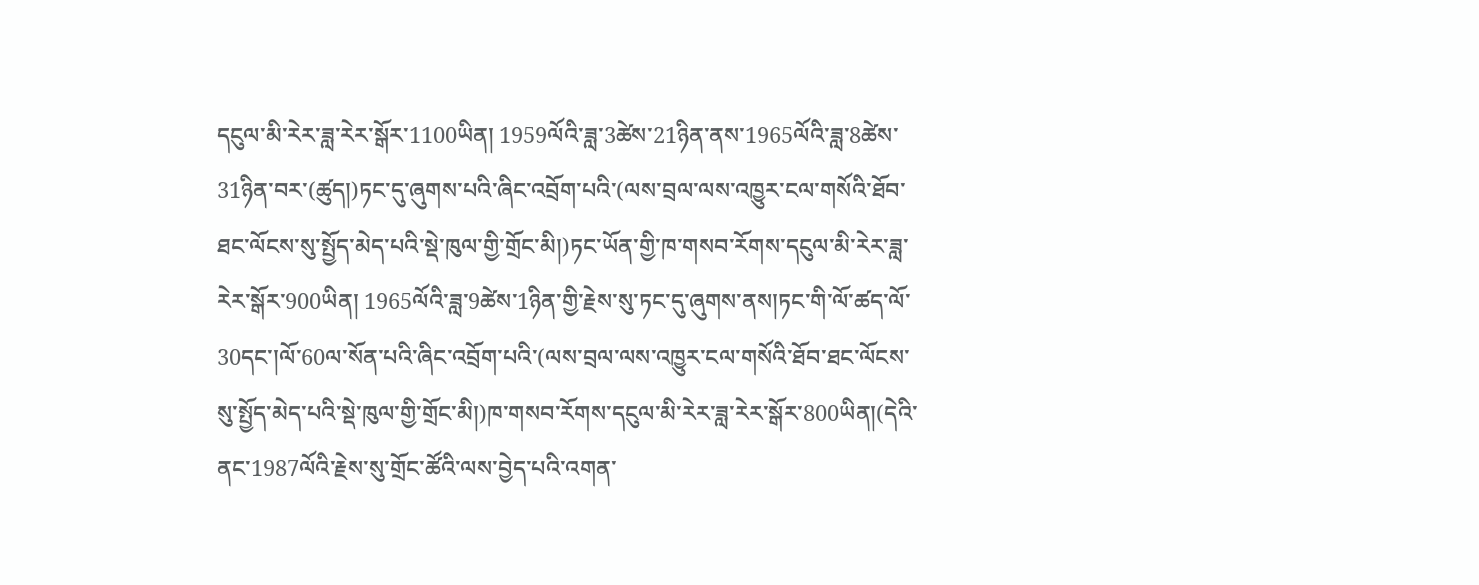དངུལ་མི་རེར་ཟླ་རེར་སྒོར་1100ཡིན། 1959ལོའི་ཟླ་3ཚེས་21ཉིན་ནས་1965ལོའི་ཟླ་8ཚེས་31ཉིན་བར་(ཚུད།)ཏང་དུ་ཞུགས་པའི་ཞིང་འབྲོག་པའི་(ལས་བྲལ་ལས་འཁྱུར་ངལ་གསོའི་ཐོབ་ཐང་ལོངས་སུ་སྤྱོད་མེད་པའི་སྡེ་ཁུལ་གྱི་གྲོང་མི།)ཏང་ཡོན་གྱི་ཁ་གསབ་རོགས་དངུལ་མི་རེར་ཟླ་རེར་སྒོར་900ཡིན། 1965ལོའི་ཟླ་9ཚེས་1ཉིན་གྱི་རྗེས་སུ་ཏང་དུ་ཞུགས་ནས།ཏང་གི་ལོ་ཚད་ལོ་30དང་།ལོ་60ལ་སོན་པའི་ཞིང་འབྲོག་པའི་(ལས་བྲལ་ལས་འཁྱུར་ངལ་གསོའི་ཐོབ་ཐང་ལོངས་སུ་སྤྱོད་མེད་པའི་སྡེ་ཁུལ་གྱི་གྲོང་མི།)ཁ་གསབ་རོགས་དངུལ་མི་རེར་ཟླ་རེར་སྒོར་800ཡིན།(དེའི་ནང་1987ལོའི་རྗེས་སུ་གྲོང་ཚོའི་ལས་བྱེད་པའི་འགན་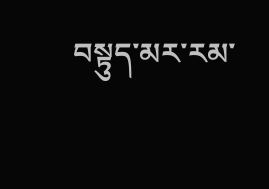བསྟུད་མར་རམ་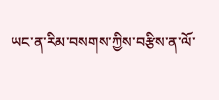ཡང་ན་རིམ་བསགས་ཀྱིས་བརྩིས་ན་ལོ་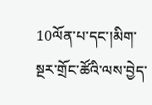10ལོན་པ་དང་།མིག་སྔར་གྲོང་ཚོའི་ལས་བྱེད་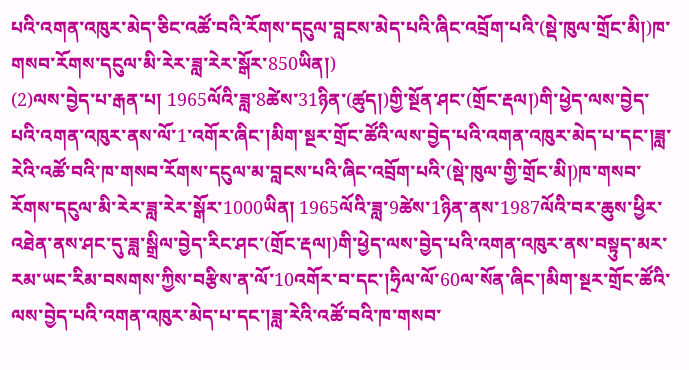པའི་འགན་འཁུར་མེད་ཅིང་འཚོ་བའི་རོགས་དངུལ་བླངས་མེད་པའི་ཞིང་འབྲོག་པའི་(སྡེ་ཁུལ་གྲོང་མི།)ཁ་གསབ་རོགས་དངུལ་མི་རེར་ཟླ་རེར་སྒོར་850ཡིན།)
(2)ལས་བྱེད་པ་རྒན་པ། 1965ལོའི་ཟླ་8ཚེས་31ཉིན་(ཚུད།)གྱི་སྔོན་ཤང་(གྲོང་རྡལ།)གི་ཕྱེད་ལས་བྱེད་པའི་འགན་འཁུར་ནས་ལོ་1་འགོར་ཞིང་།མིག་སྔར་གྲོང་ཚོའི་ལས་བྱེད་པའི་འགན་འཁུར་མེད་པ་དང་།ཟླ་རེའི་འཚོ་བའི་ཁ་གསབ་རོགས་དངུལ་མ་བླངས་པའི་ཞིང་འབྲོག་པའི་(སྡེ་ཁུལ་གྱི་གྲོང་མི།)ཁ་གསབ་རོགས་དངུལ་མི་རེར་ཟླ་རེར་སྒོར་1000ཡིན། 1965ལོའི་ཟླ་9ཚེས་1ཉིན་ནས་1987ལོའི་བར་ཆུས་ཕྱིར་འཐེན་ནས་ཤང་དུ་ཟླ་སྒྲིལ་བྱེད་རིང་ཤང་(གྲོང་རྡལ།)གི་ཕྱེད་ལས་བྱེད་པའི་འགན་འཁུར་ནས་བསྟུད་མར་རམ་ཡང་རིམ་བསགས་ཀྱིས་བརྩིས་ན་ལོ་10འགོར་བ་དང་།ཧྲིལ་ལོ་60ལ་སོན་ཞིང་།མིག་སྔར་གྲོང་ཚོའི་ལས་བྱེད་པའི་འགན་འཁུར་མེད་པ་དང་།ཟླ་རེའི་འཚོ་བའི་ཁ་གསབ་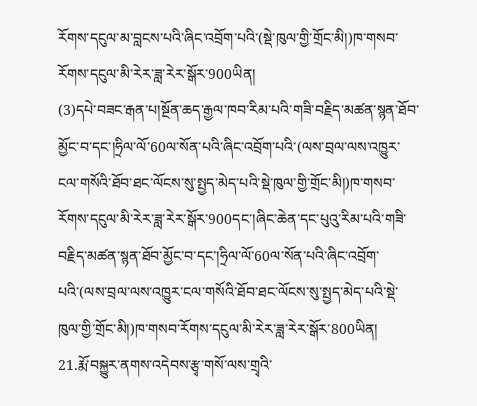རོགས་དངུལ་མ་བླངས་པའི་ཞིང་འབྲོག་པའི་(སྡེ་ཁུལ་གྱི་གྲོང་མི།)ཁ་གསབ་རོགས་དངུལ་མི་རེར་ཟླ་རེར་སྒོར་900ཡིན།
(3)དཔེ་བཟང་རྒན་པ།སྔོན་ཆད་རྒྱལ་ཁབ་རིམ་པའི་གཟི་བརྗིད་མཚན་སྙན་ཐོབ་མྱོང་བ་དང་།ཧྲིལ་ལོ་60ལ་སོན་པའི་ཞིང་འབྲོག་པའི་(ལས་བྲལ་ལས་འཁྱུར་ངལ་གསོའི་ཐོབ་ཐང་ལོངས་སུ་སྤྱད་མེད་པའི་སྡེ་ཁུལ་གྱི་གྲོང་མི།)ཁ་གསབ་རོགས་དངུལ་མི་རེར་ཟླ་རེར་སྒོར་900དང་།ཞིང་ཆེན་དང་པུའུ་རིམ་པའི་གཟི་བརྗིད་མཚན་སྙན་ཐོབ་མྱོང་བ་དང་།ཧྲིལ་ལོ་60ལ་སོན་པའི་ཞིང་འབྲོག་པའི་(ལས་བྲལ་ལས་འཁྱུར་ངལ་གསོའི་ཐོབ་ཐང་ལོངས་སུ་སྤྱད་མེད་པའི་སྡེ་ཁུལ་གྱི་གྲོང་མི།)ཁ་གསབ་རོགས་དངུལ་མི་རེར་ཟླ་རེར་སྒོར་800ཡིན།
21.རྨོ་བསྐྱུར་ནགས་འདེབས་རྩྭ་གསོ་ལས་གྲྭའི་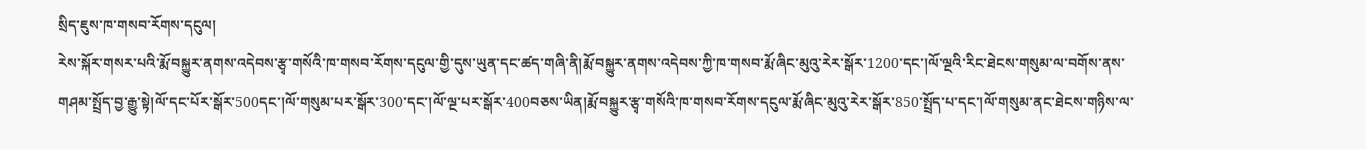སྲིད་ཇུས་ཁ་གསབ་རོགས་དངུལ།
རེས་སྐོར་གསར་པའི་རྨོ་བསྐྱུར་ནགས་འདེབས་རྩྭ་གསོའི་ཁ་གསབ་རོགས་དངུལ་གྱི་དུས་ཡུན་དང་ཚད་གཞི་ནི།རྨོ་བསྐྱུར་ནགས་འདེབས་ཀྱི་ཁ་གསབ་རྨོ་ཞིང་མུའུ་རེར་སྒོར་1200་དང་།ལོ་ལྔའི་རིང་ཐེངས་གསུམ་ལ་བགོས་ནས་གཤམ་སྤྲོད་བྱ་རྒྱུ་སྟེ།ལོ་དང་པོར་སྒོར་500དང་།ལོ་གསུམ་པར་སྒོར་300་དང་།ལོ་ལྔ་པར་སྒོར་400བཅས་ཡིན།རྨོ་བསྐྱུར་རྩྭ་གསོའི་ཁ་གསབ་རོགས་དངུལ་རྨོ་ཞིང་མུའུ་རེར་སྒོར་850་སྤྲོད་པ་དང་།ལོ་གསུམ་ནང་ཐེངས་གཉིས་ལ་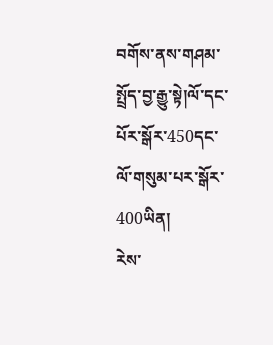བགོས་ནས་གཤམ་སྤྲོད་བྱ་རྒྱུ་སྟེ།ལོ་དང་པོར་སྒོར་450དང་ལོ་གསུམ་པར་སྒོར་400ཡིན།
རེས་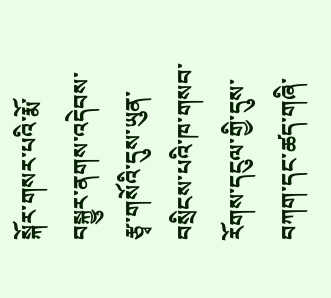སྐོར་གསར་པའི་རྨོ་བསྐྱུར་ནགས་འདེབས་རྩྭ་གསོའི་དུས་ཡུན་བསྲིངས་པའི་ཁ་གསབ་རོགས་དངུལ་གྱི་དུས་བཀག་དང་ཚད་གཞི་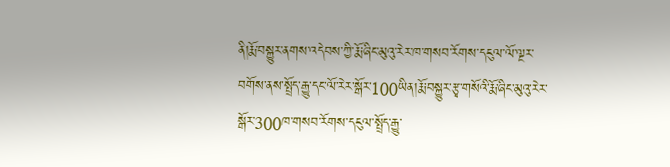ནི།རྨོ་བསྐྱུར་ནགས་འདེབས་ཀྱི་རྨོ་ཞིང་མུའུ་རེར་ཁ་གསབ་རོགས་དངུལ་ལོ་ལྔར་བགོས་ནས་སྤྲོད་རྒྱུ་དང་ལོ་རེར་སྒོར་100ཡིན།རྨོ་བསྐྱུར་རྩྭ་གསོའི་རྨོ་ཞིང་མུའུ་རེར་སྒོར་300ཁ་གསབ་རོགས་དངུལ་སྤྲོད་རྒྱུ་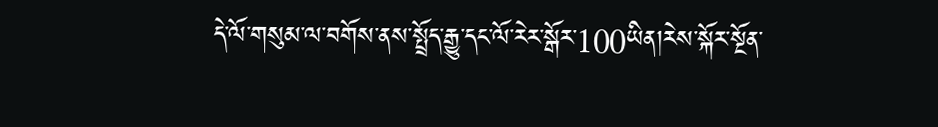དེ་ལོ་གསུམ་ལ་བགོས་ནས་སྤྲོད་རྒྱུ་དང་ལོ་རེར་སྒོར་100ཡིན།རེས་སྐོར་སྔོན་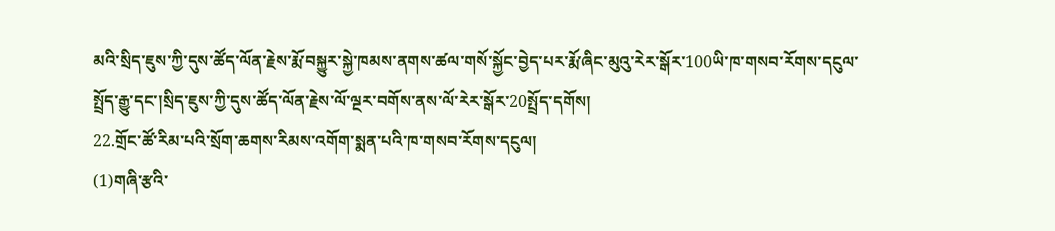མའི་སྲིད་ཇུས་ཀྱི་དུས་ཚོད་ལོན་རྗེས་རྨོ་བསྐྱུར་སྐྱེ་ཁམས་ནགས་ཚལ་གསོ་སྐྱོང་བྱེད་པར་རྨོ་ཞིང་མུའུ་རེར་སྒོར་100ཡི་ཁ་གསབ་རོགས་དངུལ་སྤྲོད་རྒྱུ་དང་།སྲིད་ཇུས་ཀྱི་དུས་ཚོད་ལོན་རྗེས་ལོ་ལྔར་བགོས་ནས་ལོ་རེར་སྒོར་20སྤྲོད་དགོས།
22.གྲོང་ཚོ་རིམ་པའི་སྲོག་ཆགས་རིམས་འགོག་སྨན་པའི་ཁ་གསབ་རོགས་དངུལ།
(1)གཞི་རྩའི་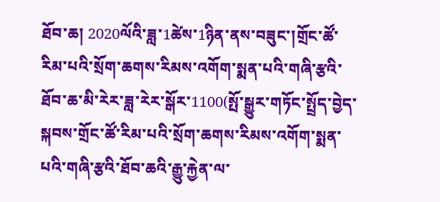ཐོབ་ཆ། 2020ལོའི་ཟླ་1ཚེས་1ཉིན་ནས་བཟུང་།གྲོང་ཚོ་རིམ་པའི་སྲོག་ཆགས་རིམས་འགོག་སྨན་པའི་གཞི་རྩའི་ཐོབ་ཆ་མི་རེར་ཟླ་རེར་སྒོར་1100(སྤོ་སྒྱུར་གཏོང་སྤྲོད་བྱེད་སྐབས་གྲོང་ཚོ་རིམ་པའི་སྲོག་ཆགས་རིམས་འགོག་སྨན་པའི་གཞི་རྩའི་ཐོབ་ཆའི་རྒྱུ་རྐྱེན་ལ་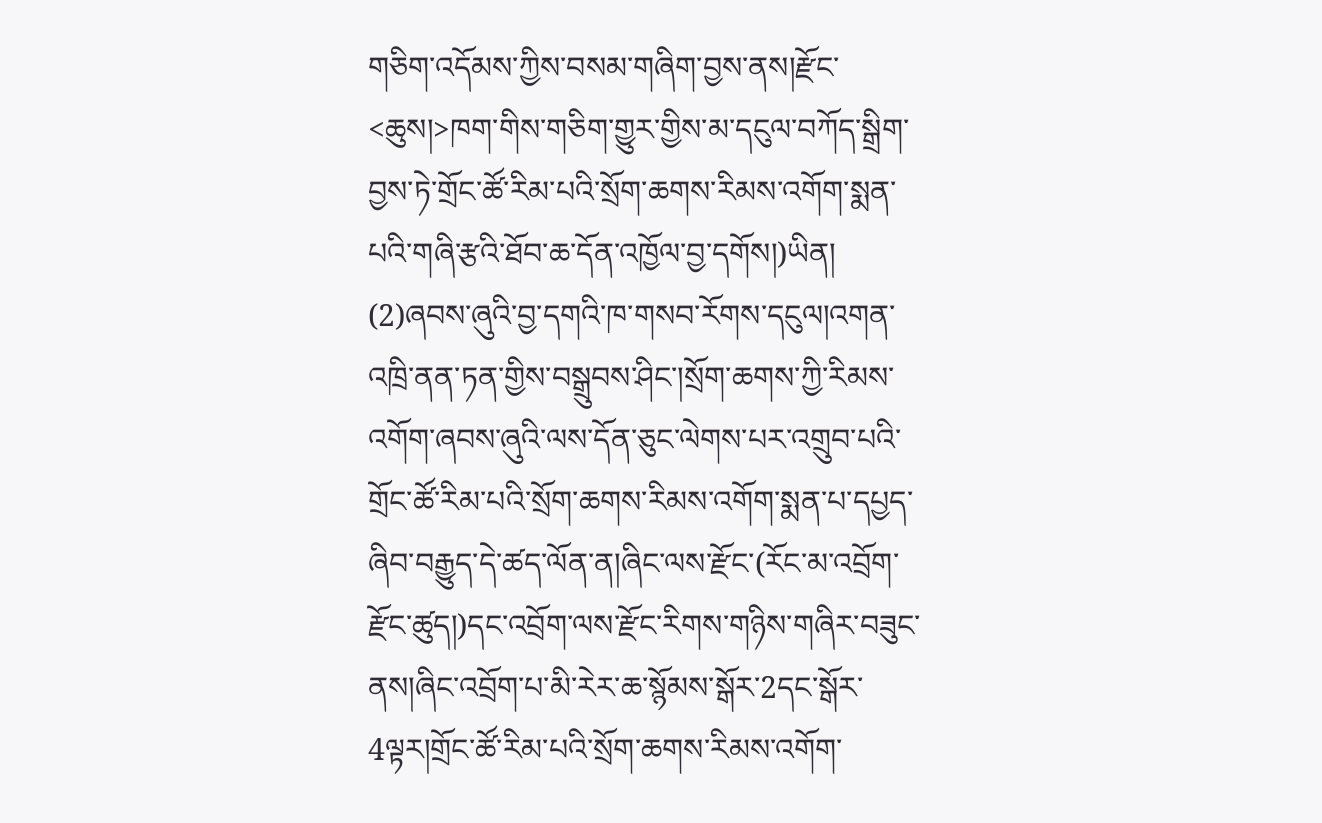གཅིག་འདོམས་ཀྱིས་བསམ་གཞིག་བྱས་ནས།རྫོང་<ཆུས།>ཁག་གིས་གཅིག་གྱུར་གྱིས་མ་དངུལ་བཀོད་སྒྲིག་བྱས་ཏེ་གྲོང་ཚོ་རིམ་པའི་སྲོག་ཆགས་རིམས་འགོག་སྨན་པའི་གཞི་རྩའི་ཐོབ་ཆ་དོན་འཁྱོལ་བྱ་དགོས།)ཡིན།
(2)ཞབས་ཞུའི་བྱ་དགའི་ཁ་གསབ་རོགས་དངུལ།འགན་འཁྲི་ནན་ཏན་གྱིས་བསྒྲུབས་ཤིང་།སྲོག་ཆགས་ཀྱི་རིམས་འགོག་ཞབས་ཞུའི་ལས་དོན་ཅུང་ལེགས་པར་འགྲུབ་པའི་གྲོང་ཚོ་རིམ་པའི་སྲོག་ཆགས་རིམས་འགོག་སྨན་པ་དཔྱད་ཞིབ་བརྒྱུད་དེ་ཚད་ལོན་ན།ཞིང་ལས་རྫོང་(རོང་མ་འབྲོག་རྫོང་ཚུད།)དང་འབྲོག་ལས་རྫོང་རིགས་གཉིས་གཞིར་བཟུང་ནས།ཞིང་འབྲོག་པ་མི་རེར་ཆ་སྙོམས་སྒོར་2དང་སྒོར་4ལྟར།གྲོང་ཚོ་རིམ་པའི་སྲོག་ཆགས་རིམས་འགོག་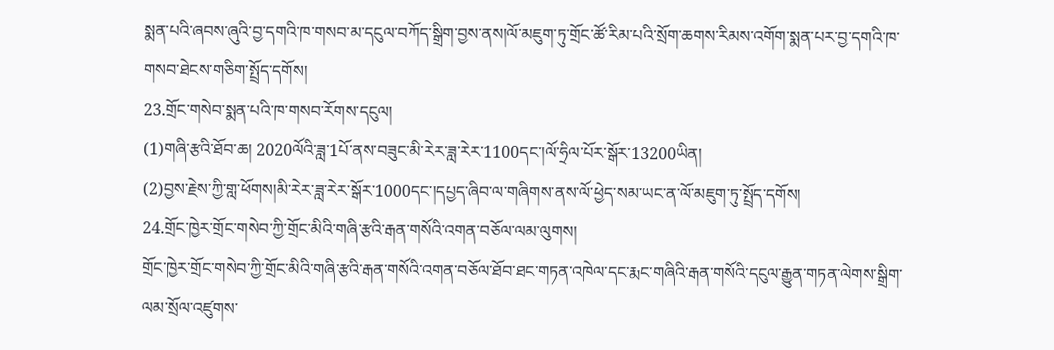སྨན་པའི་ཞབས་ཞུའི་བྱ་དགའི་ཁ་གསབ་མ་དངུལ་བཀོད་སྒྲིག་བྱས་ནས།ལོ་མཇུག་ཏུ་གྲོང་ཚོ་རིམ་པའི་སྲོག་ཆགས་རིམས་འགོག་སྨན་པར་བྱ་དགའི་ཁ་གསབ་ཐེངས་གཅིག་སྤྲོད་དགོས།
23.གྲོང་གསེབ་སྨན་པའི་ཁ་གསབ་རོགས་དངུལ།
(1)གཞི་རྩའི་ཐོབ་ཆ། 2020ལོའི་ཟླ་1པོ་ནས་བཟུང་མི་རེར་ཟླ་རེར་1100དང་།ལོ་ཧྲིལ་པོར་སྒོར་13200ཡིན།
(2)བྱས་རྗེས་ཀྱི་གླ་ཕོགས།མི་རེར་ཟླ་རེར་སྒོར་1000དང་།དཔྱད་ཞིབ་ལ་གཞིགས་ནས་ལོ་ཕྱེད་སམ་ཡང་ན་ལོ་མཇུག་ཏུ་སྤྲོད་དགོས།
24.གྲོང་ཁྱེར་གྲོང་གསེབ་ཀྱི་གྲོང་མིའི་གཞི་རྩའི་རྒན་གསོའི་འགན་བཅོལ་ལམ་ལུགས།
གྲོང་ཁྱེར་གྲོང་གསེབ་ཀྱི་གྲོང་མིའི་གཞི་རྩའི་རྒན་གསོའི་འགན་བཅོལ་ཐོབ་ཐང་གཏན་འཁེལ་དང་རྨང་གཞིའི་རྒན་གསོའི་དངུལ་རྒྱུན་གཏན་ལེགས་སྒྲིག་ལམ་སྲོལ་འཛུགས་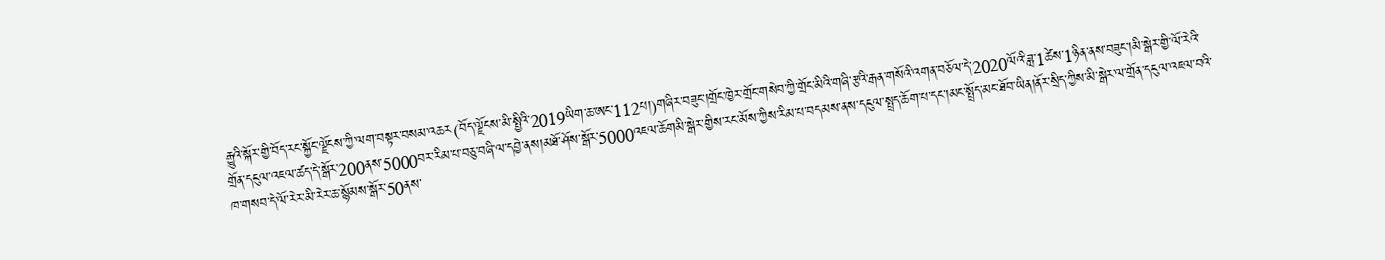རྒྱུའི་སྐོར་གྱི་བོད་རང་སྐྱོང་ལྗོངས་ཀྱི་ལག་བསྟར་བསམ་འཆར(བོད་ལྗོངས་མི་སྤྱིའི་2019ཡིག་ཆ་ཨང་112པ།)གཞིར་བཟུང་།གྲོང་ཁྱེར་གྲོང་གསེབ་ཀྱི་གྲོང་མིའི་གཞི་རྩའི་རྒན་གསོའི་འགན་བཅོལ་དེ་2020ལོའི་ཟླ་1ཚེས་1ཉིན་ནས་བཟུང་།མི་སྒེར་གྱི་ལོ་རེའི་གྲོན་དངུལ་འཇལ་ཚད་དེ་སྒོར་200ནས་5000བར་རིམ་པ་བཅུ་བཞི་ལ་དབྱེ་ནས།མཐོ་ཤོས་སྒོར་5000འཇལ་ཆོགམི་སྒེར་གྱིས་རང་མོས་ཀྱིས་རིམ་པ་བདམས་ནས་དངུལ་སྤྲད་ཆོག་པ་དང་།མང་སྤྲོད་མང་ཐོབ་ཡིན།ནོར་སྲིད་ཀྱིས་མི་སྒེར་ལ་གྲོན་དངུལ་འཇལ་བའི་ཁ་གསབ་དེ་ལོ་རེར་མི་རེར་ཆ་སྙོམས་སྒོར་50ནས་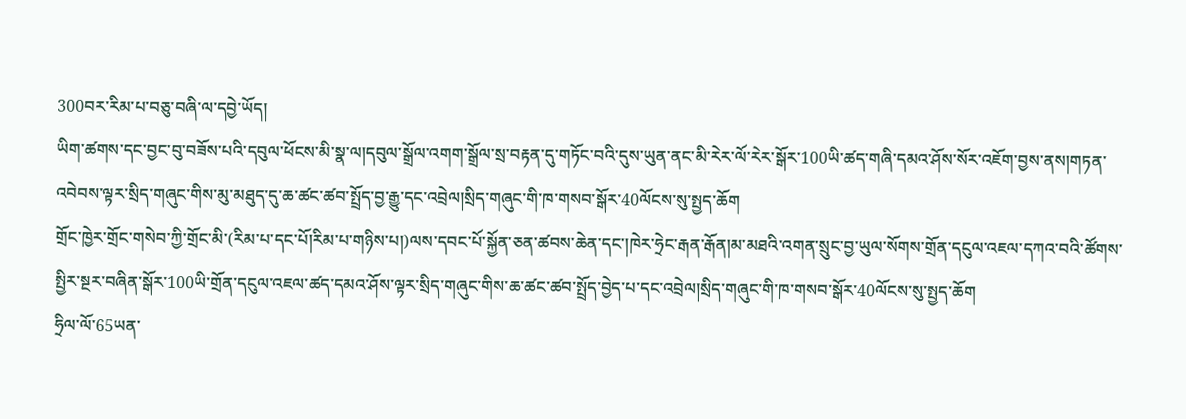300བར་རིམ་པ་བཅུ་བཞི་ལ་དབྱེ་ཡོད།
ཡིག་ཚགས་དང་བྱང་བུ་བཟོས་པའི་དབུལ་ཕོངས་མི་སྣ་ལ།དབུལ་སྒྲོལ་འགག་སྒྲོལ་སྲ་བརྟན་དུ་གཏོང་བའི་དུས་ཡུན་ནང་མི་རེར་ལོ་རེར་སྒོར་100ཡི་ཚད་གཞི་དམའ་ཤོས་སོར་འཇོག་བྱས་ནས།གཏན་འབེབས་ལྟར་སྲིད་གཞུང་གིས་མུ་མཐུད་དུ་ཆ་ཚང་ཚབ་སྤྲོད་བྱ་རྒྱུ་དང་འབྲེལ།སྲིད་གཞུང་གི་ཁ་གསབ་སྒོར་40ལོངས་སུ་སྤྱད་ཆོག
གྲོང་ཁྱེར་གྲོང་གསེབ་ཀྱི་གྲོང་མི་(རིམ་པ་དང་པོ།རིམ་པ་གཉིས་པ།)ལས་དབང་པོ་སྐྱོན་ཅན་ཚབས་ཆེན་དང་།ཁེར་ཧྲེང་རྒན་རྒོན།མ་མཐའི་འགན་སྲུང་བྱ་ཡུལ་སོགས་གྲོན་དངུལ་འཇལ་དཀའ་བའི་ཚོགས་སྤྱིར་སྔར་བཞིན་སྒོར་100ཡི་གྲོན་དངུལ་འཇལ་ཚད་དམའ་ཤོས་ལྟར་སྲིད་གཞུང་གིས་ཆ་ཚང་ཚབ་སྤྲོད་བྱེད་པ་དང་འབྲེལ།སྲིད་གཞུང་གི་ཁ་གསབ་སྒོར་40ལོངས་སུ་སྤྱད་ཆོག
ཧྲིལ་ལོ་65ཡན་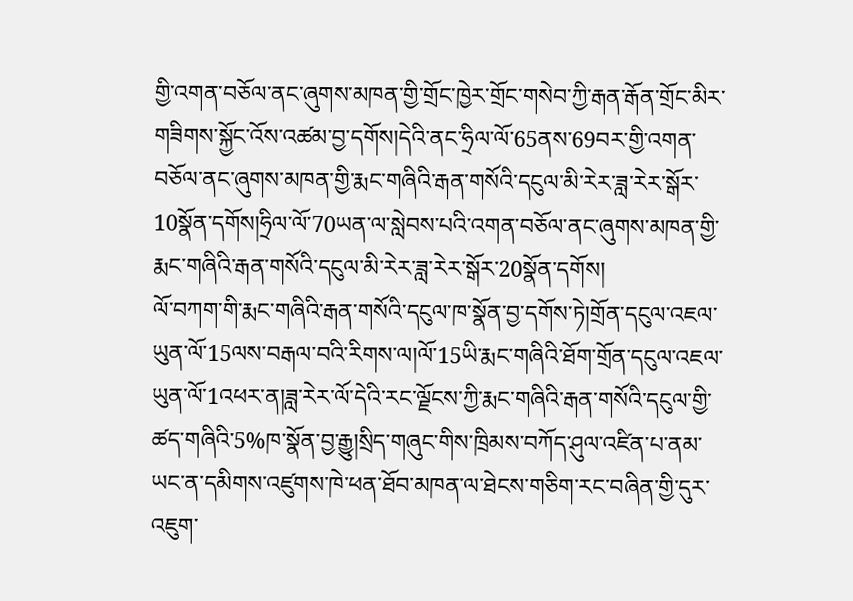གྱི་འགན་བཅོལ་ནང་ཞུགས་མཁན་གྱི་གྲོང་ཁྱེར་གྲོང་གསེབ་ཀྱི་རྒན་རྒོན་གྲོང་མིར་གཟིགས་སྐྱོང་འོས་འཚམ་བྱ་དགོས།དེའི་ནང་ཧྲིལ་ལོ་65ནས་69བར་གྱི་འགན་བཅོལ་ནང་ཞུགས་མཁན་གྱི་རྨང་གཞིའི་རྒན་གསོའི་དངུལ་མི་རེར་ཟླ་རེར་སྒོར་10སྣོན་དགོས།ཧྲིལ་ལོ་70ཡན་ལ་སླེབས་པའི་འགན་བཅོལ་ནང་ཞུགས་མཁན་གྱི་རྨང་གཞིའི་རྒན་གསོའི་དངུལ་མི་རེར་ཟླ་རེར་སྒོར་20སྣོན་དགོས།
ལོ་བཀག་གི་རྨང་གཞིའི་རྒན་གསོའི་དངུལ་ཁ་སྣོན་བྱ་དགོས་ཏེ།གྲོན་དངུལ་འཇལ་ཡུན་ལོ་15ལས་བརྒལ་བའི་རིགས་ལ།ལོ་15ཡི་རྨང་གཞིའི་ཐོག་གྲོན་དངུལ་འཇལ་ཡུན་ལོ་1འཕར་ན།ཟླ་རེར་ལོ་དེའི་རང་ལྗོངས་ཀྱི་རྨང་གཞིའི་རྒན་གསོའི་དངུལ་གྱི་ཚད་གཞིའི་5%ཁ་སྣོན་བྱ་རྒྱུ།སྲིད་གཞུང་གིས་ཁྲིམས་བཀོད་ཤུལ་འཛིན་པ་ནམ་ཡང་ན་དམིགས་འཛུགས་ཁེ་ཕན་ཐོབ་མཁན་ལ་ཐེངས་གཅིག་རང་བཞིན་གྱི་དུར་འཇུག་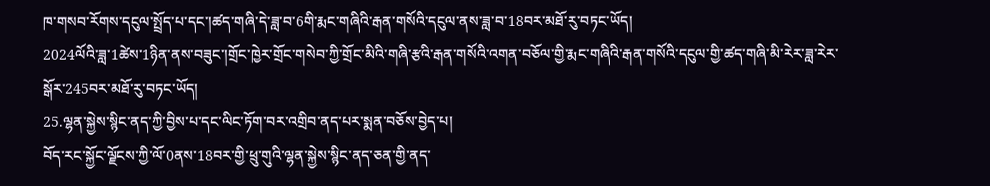ཁ་གསབ་རོགས་དངུལ་སྤྲོད་པ་དང་།ཚད་གཞི་དེ་ཟླ་བ་6གི་རྨང་གཞིའི་རྒན་གསོའི་དངུལ་ནས་ཟླ་བ་18བར་མཐོ་རུ་བཏང་ཡོད།
2024ལོའི་ཟླ་1ཚེས་1ཉིན་ནས་བཟུང་།གྲོང་ཁྱེར་གྲོང་གསེབ་ཀྱི་གྲོང་མིའི་གཞི་རྩའི་རྒན་གསོའི་འགན་བཅོལ་གྱི་རྨང་གཞིའི་རྒན་གསོའི་དངུལ་གྱི་ཚད་གཞི་མི་རེར་ཟླ་རེར་སྒོར་245བར་མཐོ་རུ་བཏང་ཡོད།
25.ལྷན་སྐྱེས་སྙིང་ནད་ཀྱི་བྱིས་པ་དང་ལིང་ཏོག་བར་འགྲིབ་ནད་པར་སྨན་བཅོས་བྱེད་པ།
བོད་རང་སྐྱོང་ལྗོངས་ཀྱི་ལོ་0ནས་18བར་གྱི་ཕྲུ་གུའི་ལྷན་སྐྱེས་སྙིང་ནད་ཅན་གྱི་ནད་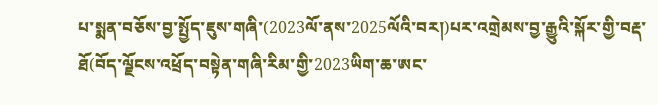པ་སྨན་བཅོས་བྱ་སྤྱོད་ཇུས་གཞི་(2023ལོ་ནས་2025ལོའི་བར།)པར་འགྲེམས་བྱ་རྒྱུའི་སྐོར་གྱི་བརྡ་ཐོ(བོད་ལྗོངས་འཕྲོད་བསྟེན་གཞི་རིམ་གྱི་2023ཡིག་ཆ་ཨང་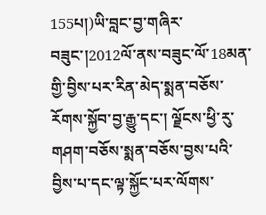155པ།)ཡི་བླང་བྱ་གཞིར་བཟུང་།2012ལོ་ནས་བཟུང་ལོ་18མན་གྱི་བྱིས་པར་རིན་མེད་སྨན་བཅོས་རོགས་སྐྱོབ་བྱ་རྒྱུ་དང་། ལྗོངས་ཕྱི་རུ་གཤག་བཅོས་སྨན་བཅོས་བྱས་པའི་བྱིས་པ་དང་ལྟ་སྐྱོང་པར་ལོགས་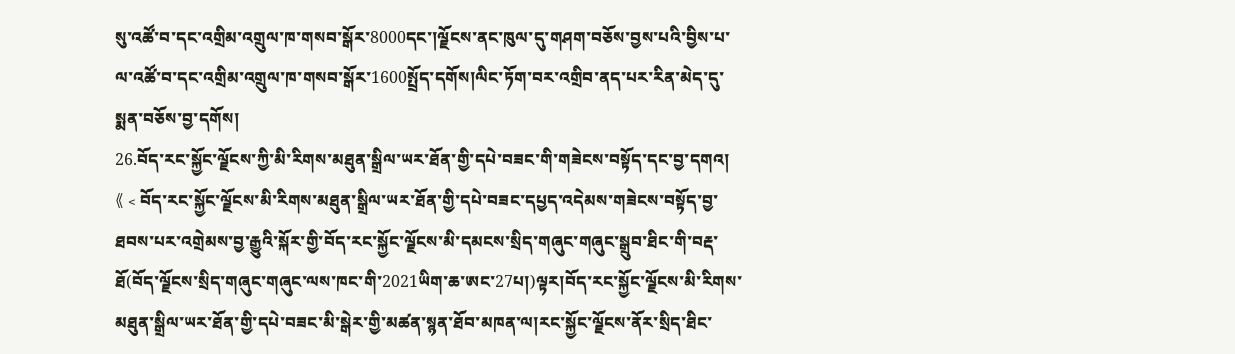སུ་འཚོ་བ་དང་འགྲིམ་འགྲུལ་ཁ་གསབ་སྒོར་8000དང་།ལྗོངས་ནང་ཁུལ་དུ་གཤག་བཅོས་བྱས་པའི་བྱིས་པ་ལ་འཚོ་བ་དང་འགྲིམ་འགྲུལ་ཁ་གསབ་སྒོར་1600སྤྲོད་དགོས།ལིང་ཏོག་བར་འགྲིབ་ནད་པར་རིན་མེད་དུ་སྨན་བཅོས་བྱ་དགོས།
26.བོད་རང་སྐྱོང་ལྗོངས་ཀྱི་མི་རིགས་མཐུན་སྒྲིལ་ཡར་ཐོན་གྱི་དཔེ་བཟང་གི་གཟེངས་བསྟོད་དང་བྱ་དགའ།
《﹤བོད་རང་སྐྱོང་ལྗོངས་མི་རིགས་མཐུན་སྒྲིལ་ཡར་ཐོན་གྱི་དཔེ་བཟང་དཔྱད་འདེམས་གཟེངས་བསྟོད་བྱ་ཐབས་པར་འགྲེམས་བྱ་རྒྱུའི་སྐོར་གྱི་བོད་རང་སྐྱོང་ལྗོངས་མི་དམངས་སྲིད་གཞུང་གཞུང་སྒྲུབ་ཐིང་གི་བརྡ་ཐོ(བོད་ལྗོངས་སྲིད་གཞུང་གཞུང་ལས་ཁང་གི་2021ཡིག་ཆ་ཨང་27པ།)ལྟར།བོད་རང་སྐྱོང་ལྗོངས་མི་རིགས་མཐུན་སྒྲིལ་ཡར་ཐོན་གྱི་དཔེ་བཟང་མི་སྒེར་གྱི་མཚན་སྙན་ཐོབ་མཁན་ལ།རང་སྐྱོང་ལྗོངས་ནོར་སྲིད་ཐིང་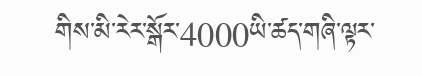གིས་མི་རེར་སྒོར་4000ཡི་ཚད་གཞི་ལྟར་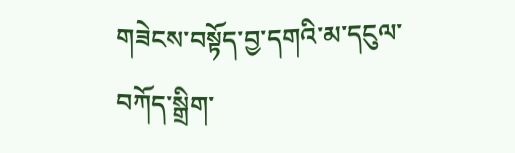གཟེངས་བསྟོད་བྱ་དགའི་མ་དངུལ་བཀོད་སྒྲིག་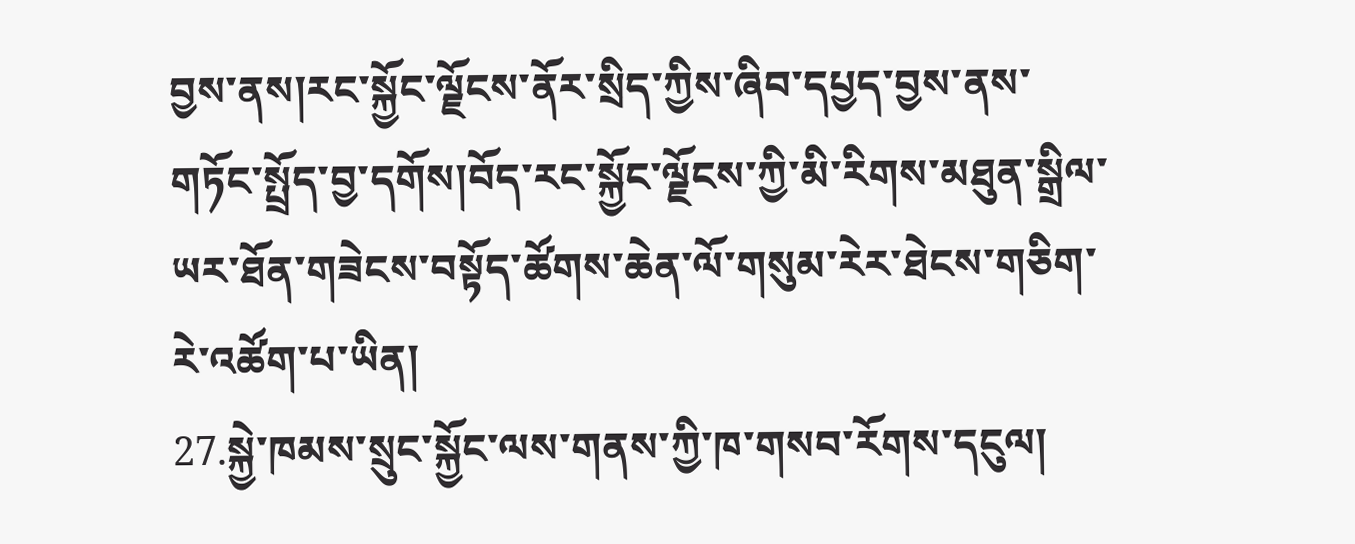བྱས་ནས།རང་སྐྱོང་ལྗོངས་ནོར་སྲིད་ཀྱིས་ཞིབ་དཔྱད་བྱས་ནས་གཏོང་སྤྲོད་བྱ་དགོས།བོད་རང་སྐྱོང་ལྗོངས་ཀྱི་མི་རིགས་མཐུན་སྒྲིལ་ཡར་ཐོན་གཟེངས་བསྟོད་ཚོགས་ཆེན་ལོ་གསུམ་རེར་ཐེངས་གཅིག་རེ་འཚོག་པ་ཡིན།
27.སྐྱེ་ཁམས་སྲུང་སྐྱོང་ལས་གནས་ཀྱི་ཁ་གསབ་རོགས་དངུལ།